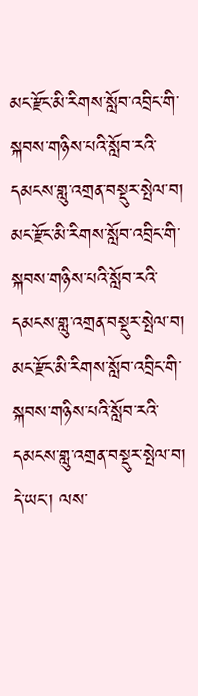མང་རྫོང་མི་རིགས་སློབ་འབྲིང་གི་སྐབས་གཉིས་པའི་སློབ་རའི་དམངས་གླུ་འགྲན་བསྡུར་སྤེལ་བ།
མང་རྫོང་མི་རིགས་སློབ་འབྲིང་གི་སྐབས་གཉིས་པའི་སློབ་རའི་དམངས་གླུ་འགྲན་བསྡུར་སྤེལ་བ།
མང་རྫོང་མི་རིགས་སློབ་འབྲིང་གི་སྐབས་གཉིས་པའི་སློབ་རའི་དམངས་གླུ་འགྲན་བསྡུར་སྤེལ་བ།
དེ་ཡང་། ལས་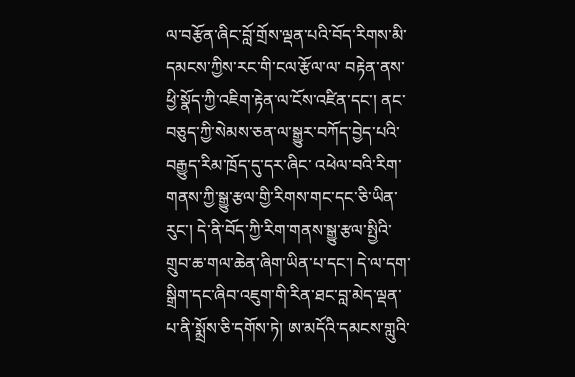ལ་བརྩོན་ཞིང་བློ་གྲོས་ལྡན་པའི་བོད་རིགས་མི་དམངས་ཀྱིས་རང་གི་ངལ་རྩོལ་ལ་ བརྟེན་ནས་ཕྱི་སྣོད་ཀྱི་འཇིག་རྟེན་ལ་ངོས་འཛིན་དང་། ནང་བཅུད་ཀྱི་སེམས་ཅན་ལ་སྒྱུར་བཀོད་བྱེད་པའི་བརྒྱུད་རིམ་ཁྲོད་དུ་དར་ཞིང་ འཕེལ་བའི་རིག་གནས་ཀྱི་སྒྱུ་རྩལ་གྱི་རིགས་གང་དང་ཅི་ཡིན་རུང་། དེ་ནི་བོད་ཀྱི་རིག་གནས་སྒྱུ་རྩལ་སྤྱིའི་གྲུབ་ཆ་གལ་ཆེན་ཞིག་ཡིན་པ་དང་། དེ་ལ་དག་སྒྲིག་དང་ཞིབ་འཇུག་གི་རིན་ཐང་བླ་མེད་ལྡན་པ་ནི་སྨྲོས་ཅི་དགོས་ཏེ། ཨ་མདོའི་དམངས་གླུའི་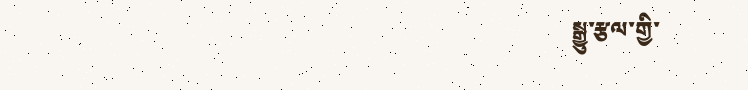སྒྱུ་རྩལ་གྱི་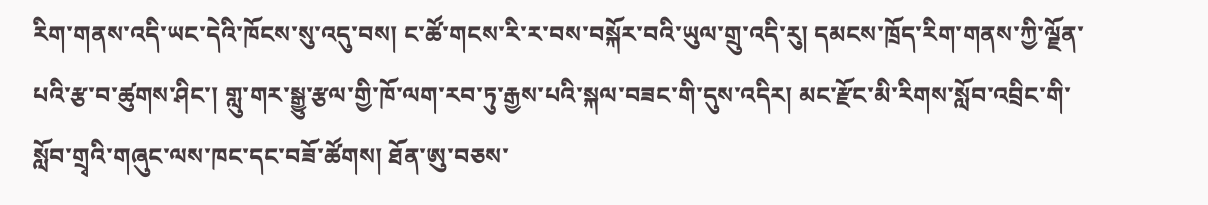རིག་གནས་འདི་ཡང་དེའི་ཁོངས་སུ་འདུ་བས། ང་ཚོ་གངས་རི་ར་བས་བསྐོར་བའི་ཡུལ་གྲུ་འདི་རུ། དམངས་ཁྲོད་རིག་གནས་ཀྱི་ལྗོན་པའི་རྩ་བ་ཚུགས་ཤིང་། གླུ་གར་སྒྱུ་རྩལ་གྱི་ཁོ་ལག་རབ་ཏུ་རྒྱས་པའི་སྐལ་བཟང་གི་དུས་འདིར། མང་རྫོང་མི་རིགས་སློབ་འབྲིང་གི་སློབ་གྲྭའི་གཞུང་ལས་ཁང་དང་བཟོ་ཚོགས། ཐོན་ཨུ་བཅས་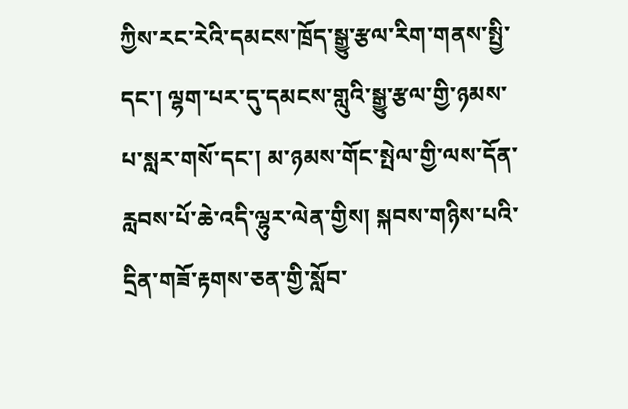ཀྱིས་རང་རེའི་དམངས་ཁྲོད་སྒྱུ་རྩལ་རིག་གནས་སྤྱི་དང་། ལྷག་པར་དུ་དམངས་གླུའི་སྒྱུ་རྩལ་གྱི་ཉམས་པ་སླར་གསོ་དང་། མ་ཉམས་གོང་སྤེལ་གྱི་ལས་དོན་རླབས་པོ་ཆེ་འདི་ལྷུར་ལེན་གྱིས། སྐབས་གཉིས་པའི་ དྲིན་གཟོ་རྟགས་ཅན་གྱི་སློབ་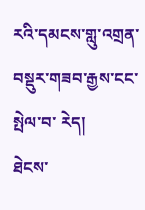རའི་དམངས་གླུ་འགྲན་བསྡུར་གཟབ་རྒྱས་ངང་སྤེལ་བ་ རེད།
ཐེངས་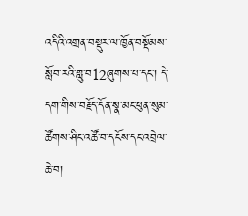འདིའི་འགྲན་བསྡུར་ལ་ཁྱོན་བསྡོམས་སློབ་རའི་གླུ་བ12ཞུགས་པ་དང་། དེ་དག་གིས་བརྗོད་དོན་སྣ་མང་ཕུན་སུམ་ཚོགས་ཤིང་འཚོ་བ་དངོས་དང་འབྲེལ་ཆེ་བ།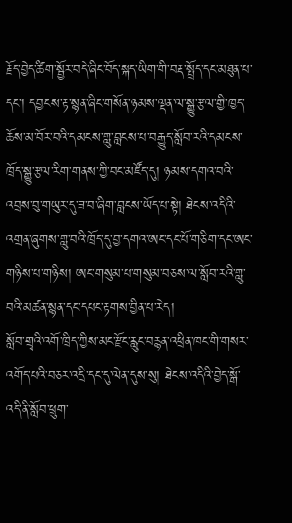རྗོད་བྱེད་ཚིག་སྦྱོར་བདེ་ཞིང་བོད་སྐད་ཡིག་གི་བརྡ་སྤྲོད་དང་མཐུན་པ་དང་། དབྱངས་རྟ་སྙན་ཞིང་གསོན་ཉམས་ལྡན་ལ་སྒྱུ་རྩལ་གྱི་ཁྱད་ཆོས་མ་བོར་བའི་དམངས་གླུ་བླངས་པ་བརྒྱུད་སློབ་རའི་དམངས་ཁྲོད་སྒྱུ་རྩལ་རིག་གནས་ཀྱི་བང་མཛོད་དུ། ཉམས་དགའ་བའི་འབྲས་བུ་གཡུར་དུ་ཟ་བ་ཞིག་བླངས་ཡོད་པ་སྟེ། ཐེངས་འདིའི་འགྲན་ཞུགས་གླུ་བའི་ཁྲོད་དུ་བྱ་དགའ་ཨང་དང་པོ་གཅིག་དང་ཨང་གཉིས་པ་གཉིས། ཨང་གསུམ་པ་གསུམ་བཅས་ལ་སློབ་རའི་གླུ་བའི་མཚན་སྙན་དང་དཔང་རྟགས་བྱིན་པ་རེད།
སློབ་གྲྭའི་འགོ་ཁྲིད་ཀྱིས་མང་རྫོང་རླུང་བརྙན་འཕྲིན་ཁང་གི་གསར་འགོད་པའི་བཅར་འདྲི་དང་དུ་ལེན་དུས་སུ། ཐེངས་འདིའི་བྱེད་སྒོ་འདི་ནི་སློབ་ཕྲུག་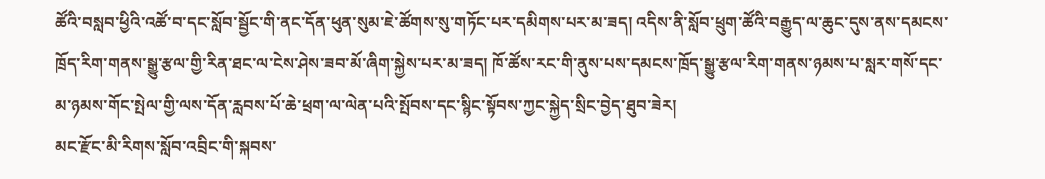ཚོའི་བསླབ་ཕྱིའི་འཚོ་བ་དང་སློབ་སྦྱོང་གི་ནང་དོན་ཕུན་སུམ་ཇེ་ཚོགས་སུ་གཏོང་པར་དམིགས་པར་མ་ཟད། འདིས་ནི་སློབ་ཕྲུག་ཚོའི་བརྒྱུད་ལ་ཆུང་དུས་ནས་དམངས་ཁྲོད་རིག་གནས་སྒྱུ་རྩལ་གྱི་རིན་ཐང་ལ་ངེས་ཤེས་ཟབ་མོ་ཞིག་སྐྱེས་པར་མ་ཟད། ཁོ་ཚོས་རང་གི་ནུས་པས་དམངས་ཁྲོད་སྒྱུ་རྩལ་རིག་གནས་ཉམས་པ་སླར་གསོ་དང་མ་ཉམས་གོང་སྤེལ་གྱི་ལས་དོན་རླབས་པོ་ཆེ་ཕྲག་ལ་ལེན་པའི་སྤོབས་དང་སྙིང་སྟོབས་ཀྱང་སྐྱེད་སྲིང་བྱེད་ཐུབ་ཟེར།
མང་རྫོང་མི་རིགས་སློབ་འབྲིང་གི་སྐབས་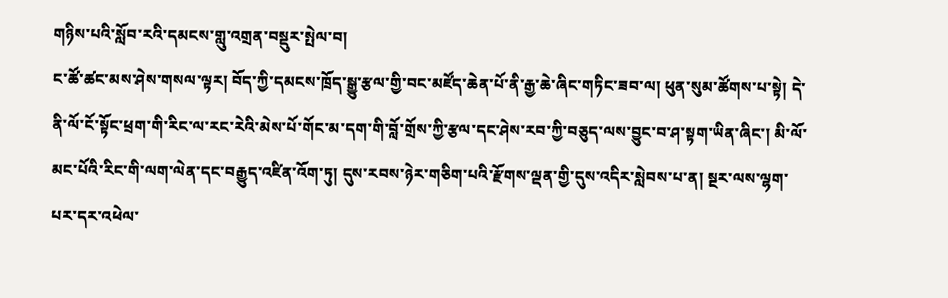གཉིས་པའི་སློབ་རའི་དམངས་གླུ་འགྲན་བསྡུར་སྤེལ་བ།
ང་ཚོ་ཚང་མས་ཤེས་གསལ་ལྟར། བོད་ཀྱི་དམངས་ཁྲོད་སྒྱུ་རྩལ་གྱི་བང་མཛོད་ཆེན་པོ་ནི་རྒྱ་ཆེ་ཞིང་གཏིང་ཟབ་ལ། ཕུན་སུམ་ཚོགས་པ་སྟེ། དེ་ནི་ལོ་ངོ་སྟོང་ཕྲག་གི་རིང་ལ་རང་རེའི་མེས་པོ་གོང་མ་དག་གི་བློ་གྲོས་ཀྱི་རྩལ་དང་ཤེས་རབ་ཀྱི་བཅུད་ལས་བྱུང་བ་ཤ་སྟག་ཡིན་ཞིང་། མི་ལོ་མང་པོའི་རིང་གི་ལག་ལེན་དང་བརྒྱུད་འཛིན་འོག་ཏུ། དུས་རབས་ཉེར་གཅིག་པའི་རྫོགས་ལྡན་གྱི་དུས་འདིར་སླེབས་པ་ན། སྔར་ལས་ལྷག་པར་དར་འཕེལ་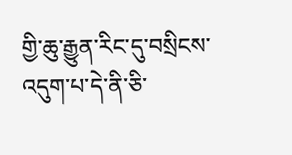གྱི་ཆུ་རྒྱུན་རིང་དུ་བསྲིངས་འདུག་པ་དེ་ནི་ཅི་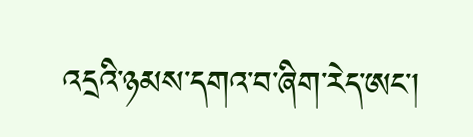འདྲའི་ཉམས་དགའ་བ་ཞིག་རེད་ཨང་།